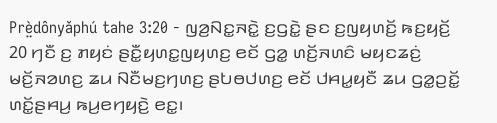Prè̤dônyǎphú tahe 3:20 - ꤜꤤ꤬ꤡꤢ꤭ꤏꤢꤧ꤭ ꤢ꤬ꤞꤢꤧ꤭ ꤔꤢ ꤢ꤬ꤜꤟꤛꤢꤩ꤬ ꤒꤢ꤬ꤟꤢꤩ꤬
20 ꤚꤢꤪ ꤢ꤬ ꤊꤟꤢꤦ ꤔꤢꤪ꤭ꤟꤛꤢ꤭ꤜꤟꤛꤢ꤬ ꤕꤢꤩ ꤞꤤ꤭ ꤛꤢꤩ꤬ꤏꤛꤢꤨ ꤗꤟꤢꤘꤢꤦ꤬ ꤗꤢꤩ꤬ꤏꤤꤛꤢ꤬ ꤘꤣ ꤡꤢꤪꤗꤢ꤬ꤚꤛꤢ꤬ ꤔꤝꤥꤓꤛꤢ꤬ ꤕꤢꤩ ꤓꤌꤣ꤭ꤟꤢꤪ ꤘꤣ ꤞꤤ꤭ꤑꤢꤩ꤭ ꤛꤢꤩ꤭ꤔꤌꤣ꤬ ꤒꤣ꤬ꤕꤚꤟꤢꤧ꤬ ꤕꤢ꤭꤯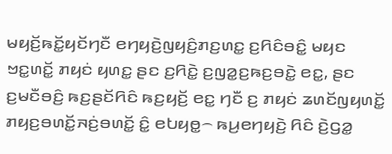ꤗꤟꤢꤩ꤬ꤒꤢꤩ꤭ꤟꤢꤩꤚꤢꤪ ꤕꤚꤟꤢꤧ꤬ꤜꤟꤢꤨ꤬ꤊꤢ꤬ꤛꤢ꤭ ꤢ꤬ꤖꤢꤨꤋꤢꤨ꤭ ꤗꤟꤢ ꤠꤢ꤭ꤛꤢꤩ꤭ ꤊꤟꤢꤦ ꤟꤛꤢ꤭ ꤔꤢ ꤢ꤬ꤖꤢꤧ꤭ ꤢ꤬ꤜꤤ꤭ꤢ꤬ꤒꤢ꤬ꤋꤢꤧ꤭ ꤕꤢ꤭, ꤔꤢ ꤢ꤬ꤗꤢꤪꤋꤢꤨ꤬ ꤒꤢ꤬ꤔꤢꤩꤖꤢꤨ ꤒꤢ꤬ꤟꤢꤩ꤬ ꤕꤢ꤭ ꤚꤢꤪ ꤢ꤬ ꤊꤟꤢꤦ ꤘꤛꤢꤩꤜꤟꤛꤢꤩ꤭ ꤊꤟꤢ꤬ꤋꤛꤢꤩ꤭ꤏꤢꤦ꤬ꤋꤛꤢꤩ꤭ ꤢꤨ꤭ ꤕꤝꤟꤥ꤭꤮ ꤒꤣ꤬ꤕꤚꤟꤢꤧ꤬ ꤖꤢꤨ ꤢꤧ꤬ꤞꤤ꤭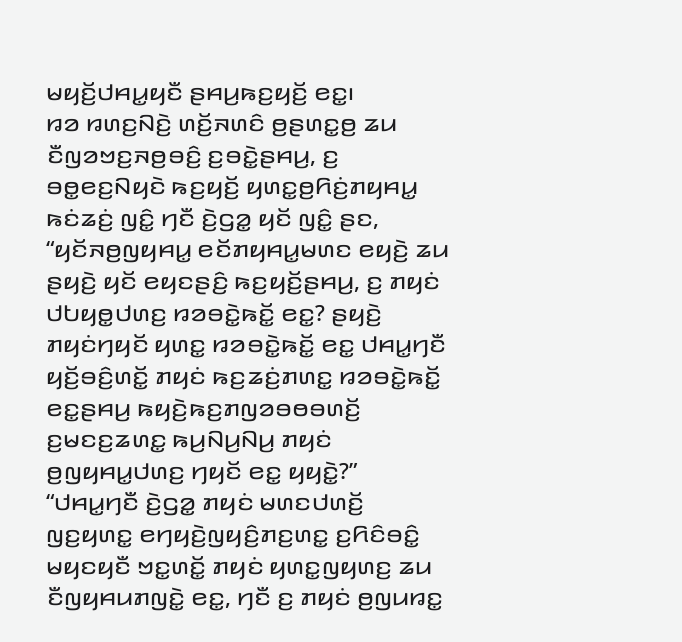ꤗꤟꤢꤩ꤬ꤓꤌꤣ꤭ꤟꤢꤪ ꤔꤌꤣ꤬ꤒꤢ꤬ꤟꤢꤩ꤬ ꤕꤢ꤭꤯
ꤙꤤ ꤙꤛꤢ꤬ꤡꤢꤧ꤬ ꤛꤢꤩ꤬ꤏꤛꤢꤨ ꤥ꤬ꤔꤛꤢ꤭ꤥ꤬ ꤘꤣ ꤢꤪꤜꤤꤠꤢ꤬ꤏꤥ꤬ꤋꤢꤨ꤬ ꤢ꤬ꤋꤢꤧ꤭ꤔꤌꤣ꤬, ꤢ꤬ ꤋꤥ꤭ꤕꤢ꤬ꤡꤟꤢꤧ ꤒꤢ꤬ꤟꤢꤩ꤬ ꤟꤛꤢ꤭ꤥ꤬ꤖꤢꤦ꤬ꤊꤟꤌꤣ꤭ ꤒꤢꤦꤘꤢꤦ꤬ ꤜꤢꤨ꤭ ꤚꤢꤪ ꤢꤧ꤬ꤞꤤ꤭ ꤟꤢꤩ ꤜꤢꤨ꤭ ꤔꤢ, “ꤟꤢꤩꤏꤥ꤬ꤜꤟꤌꤣ꤭ ꤕꤢꤩꤊꤟꤌꤣ꤭ꤗꤛꤢ ꤕꤟꤢꤧ꤬ ꤘꤣ ꤔꤟꤢꤧ꤬ ꤟꤢꤩ ꤕꤟꤢꤔꤢꤨ꤬ ꤒꤢ꤬ꤟꤢꤩ꤬ꤔꤌꤣ꤬, ꤢ꤬ ꤊꤟꤢꤦ ꤓꤝꤟꤥ꤭ꤓꤛꤢ꤬ ꤙꤤꤋꤢꤧ꤭ꤒꤢꤩ꤭ ꤕꤢ꤭? ꤔꤟꤢꤧ꤬ ꤊꤟꤢꤦꤚꤟꤢꤩ ꤟꤛꤢ꤭ ꤙꤤꤋꤢꤧ꤭ꤒꤢꤩ꤭ ꤕꤢ꤭ ꤓꤌꤣ꤭ꤚꤢꤪ ꤟꤢꤩ꤬ꤋꤢꤨ꤬ꤛꤢꤩ꤭ ꤊꤟꤢꤦ ꤒꤢ꤬ꤘꤢꤦ꤬ꤊꤛꤢ꤭ ꤙꤤꤋꤢꤧ꤭ꤒꤢꤩ꤭ ꤕꤢ꤭ꤔꤌꤣ꤬ ꤒꤟꤢꤧ꤬ꤒꤢ꤬ꤊꤜꤤꤋꤥꤋꤛꤢꤩ꤬ ꤢ꤬ꤗꤢꤢ꤬ꤘꤛꤢ꤭ ꤒꤣ꤬ꤡꤣ꤬ꤡꤣ꤬ ꤊꤟꤢꤦ ꤥ꤬ꤜꤟꤌꤣ꤭ꤓꤛꤢ꤬ ꤚꤟꤢꤩ ꤕꤢ꤭ ꤟꤟꤢꤧ꤭?”
“ꤓꤌꤣ꤭ꤚꤢꤪ ꤢꤧ꤬ꤞꤤ꤭ ꤊꤟꤢꤦ ꤗꤛꤢꤓꤛꤢꤩ꤬ ꤜꤢ꤬ꤟꤛꤢ꤭ ꤕꤚꤟꤢꤧ꤬ꤜꤟꤢꤨ꤬ꤊꤢ꤬ꤛꤢ꤭ ꤢ꤬ꤖꤢꤨꤋꤢꤨ꤭ ꤗꤟꤢꤟꤢꤪ ꤠꤢ꤭ꤛꤢꤩ꤭ ꤊꤟꤢꤦ ꤟꤛꤢ꤭ꤜꤟꤛꤢ꤬ ꤘꤣ ꤢꤪꤜꤟꤌꤣꤊꤜꤢꤧ꤭ ꤕꤢ꤭, ꤚꤢꤪ ꤢ꤬ ꤊꤟꤢꤦ ꤥ꤬ꤜꤣꤙꤢ꤭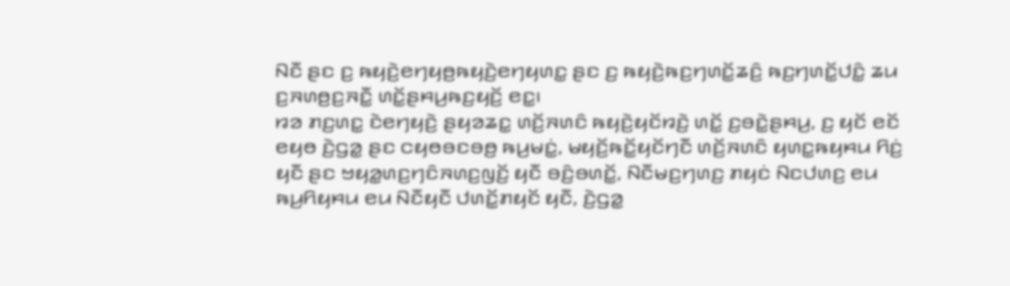ꤡꤢꤪ ꤔꤢ ꤢ꤬ ꤒꤟꤢꤧ꤬ꤕꤚꤟꤥ꤬ꤒꤟꤢꤧ꤬ꤕꤚꤟꤛꤢ꤭ ꤔꤢ ꤢ꤬ ꤒꤟꤢꤧ꤬ꤒꤢ꤬ꤚꤛꤢꤩ꤭ꤘꤢꤨ꤬ ꤒꤢ꤬ꤚꤛꤢꤩ꤭ꤓꤢꤨ꤭ ꤘꤣ ꤢ꤬ꤏꤛꤥ꤬ꤢ꤬ꤏꤢꤪ꤭ ꤛꤢꤩ꤭ꤔꤌꤣ꤬ꤒꤢ꤬ꤟꤢꤩ꤬ ꤕꤢ꤭꤯
ꤙꤤ ꤊꤢ꤬ꤛꤢ꤭ ꤢꤧꤕꤚꤟꤢꤧ꤬ ꤔꤟꤤꤘꤢ꤭ ꤛꤢꤩ꤬ꤏꤛꤢꤨ ꤒꤟꤢꤧ꤬ꤟꤢꤩꤙꤢꤧ꤬ ꤛꤢꤩ꤭ ꤢ꤬ꤋꤢꤧ꤭ꤔꤌꤣ꤬, ꤢ꤬ ꤟꤢꤩ ꤕꤢꤩ ꤕꤟꤥ ꤢꤧ꤬ꤞꤤ꤭ ꤔꤢ ꤍꤟꤥꤋꤢꤋꤥ꤬ ꤒꤣ꤬ꤗꤢꤦ꤭, ꤗꤟꤢꤩ꤬ꤒꤢꤩ꤭ꤟꤢꤩꤚꤢꤪ ꤛꤢꤩ꤬ꤏꤛꤢꤨ ꤟꤛꤢ꤭ꤒꤟꤌꤣ ꤖꤢꤦ꤬ ꤟꤢꤪ ꤔꤢ ꤠꤟꤤ꤭ꤛꤢ꤬ꤚꤢꤨꤏꤛꤢ꤬ꤜꤢꤩ꤬ ꤟꤢꤪ ꤋꤢꤨ꤬ꤋꤛꤢꤩ꤭, ꤡꤢꤪꤗꤢ꤬ꤚꤛꤢ꤬ ꤊꤟꤢꤦ ꤡꤢꤓꤛꤢ꤬ ꤕꤣ ꤒꤣ꤬ꤖꤟꤌꤣ ꤕꤣ ꤡꤢꤪꤟꤢꤪ ꤓꤛꤢꤩ꤭ꤊꤟꤢꤩ ꤟꤢꤪ, ꤢꤧ꤬ꤞꤤ꤭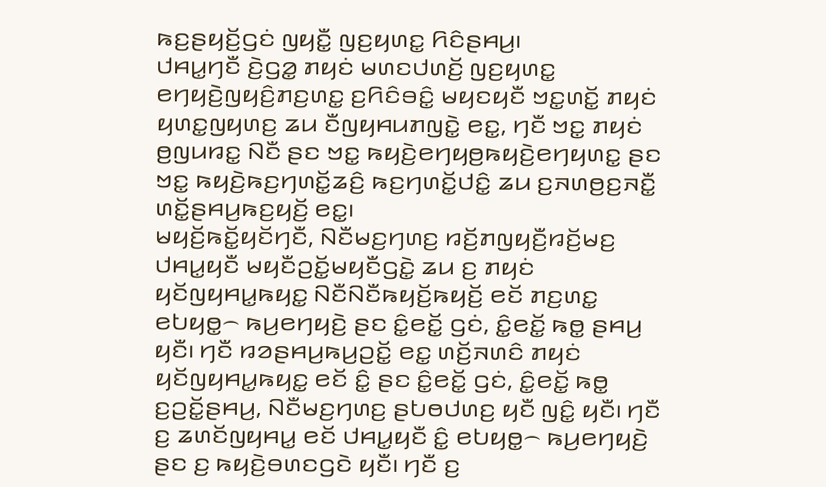ꤒꤢ꤬ꤔꤟꤢꤩ꤬ꤞꤢꤦ ꤜꤟꤢꤪ꤭ ꤜꤢ꤬ꤟꤛꤢ꤭ ꤖꤢꤨꤔꤌꤣ꤬꤯
ꤓꤌꤣ꤭ꤚꤢꤪ ꤢꤧ꤬ꤞꤤ꤭ ꤊꤟꤢꤦ ꤗꤛꤢꤓꤛꤢꤩ꤬ ꤜꤢ꤬ꤟꤛꤢ꤭ ꤕꤚꤟꤢꤧ꤬ꤜꤟꤢꤨ꤬ꤊꤢ꤬ꤛꤢ꤭ ꤢ꤬ꤖꤢꤨꤋꤢꤨ꤭ ꤗꤟꤢꤟꤢꤪ ꤠꤢ꤭ꤛꤢꤩ꤭ ꤊꤟꤢꤦ ꤟꤛꤢ꤭ꤜꤟꤛꤢ꤬ ꤘꤣ ꤢꤪꤜꤟꤌꤣꤊꤜꤢꤧ꤭ ꤕꤢ꤭, ꤚꤢꤪ ꤠꤢ꤭ ꤊꤟꤢꤦ ꤥ꤬ꤜꤣꤙꤢ꤭ ꤡꤢꤪ ꤔꤢ ꤠꤢ꤭ ꤒꤟꤢꤧ꤬ꤕꤚꤟꤥ꤬ꤒꤟꤢꤧ꤬ꤕꤚꤟꤛꤢ꤭ ꤔꤢ ꤠꤢ꤭ ꤒꤟꤢꤧ꤬ꤒꤢ꤬ꤚꤛꤢꤩ꤭ꤘꤢꤨ꤬ ꤒꤢ꤬ꤚꤛꤢꤩ꤭ꤓꤢꤨ꤭ ꤘꤣ ꤢ꤬ꤏꤛꤥ꤬ꤢ꤬ꤏꤢꤪ꤭ ꤛꤢꤩ꤭ꤔꤌꤣ꤬ꤒꤢ꤬ꤟꤢꤩ꤬ ꤕꤢ꤭꤯
ꤗꤟꤢꤩ꤬ꤒꤢꤩ꤭ꤟꤢꤩꤚꤢꤪ, ꤡꤢꤪꤗꤢ꤬ꤚꤛꤢ꤬ ꤙꤢꤩ꤬ꤊꤜꤟꤢꤪ꤬ꤙꤢꤩ꤬ꤗꤢ꤬ ꤓꤌꤣ꤭ꤟꤢꤪ ꤗꤟꤢꤪꤑꤢꤩ꤭ꤗꤟꤢꤪꤞꤢꤧ꤭ ꤘꤣ ꤢ꤬ ꤊꤟꤢꤦ ꤟꤢꤩꤜꤟꤌꤣ꤭ꤒꤟꤢ꤭ ꤡꤢꤪꤡꤢꤪꤒꤟꤢꤩ꤬ꤒꤟꤢꤩ꤬ ꤕꤢꤩ ꤊꤢ꤬ꤛꤢ꤭ ꤕꤝꤟꤥ꤭꤮ ꤒꤣ꤬ꤕꤚꤟꤢꤧ꤬ ꤔꤢ ꤢꤨ꤭ꤕꤢꤩ꤭ ꤞꤢꤦ, ꤢꤨ꤭ꤕꤢꤩ꤭ ꤒꤥ꤭ ꤔꤌꤣ꤬ ꤟꤢꤪ꤯ ꤚꤢꤪ ꤙꤤꤔꤌꤣ꤬ꤒꤣ꤬ꤑꤢꤩ꤭ ꤕꤢ꤭ ꤛꤢꤩ꤬ꤏꤛꤢꤨ ꤊꤟꤢꤦ ꤟꤢꤩꤜꤟꤌꤣ꤭ꤒꤟꤢ꤭ ꤕꤢꤩ ꤢꤨ꤭ ꤔꤢ ꤢꤨ꤭ꤕꤢꤩ꤭ ꤞꤢꤦ, ꤢꤨ꤭ꤕꤢꤩ꤭ ꤒꤥ꤭ ꤢ꤬ꤑꤢꤩ꤭ꤔꤌꤣ꤬, ꤡꤢꤪꤗꤢ꤬ꤚꤛꤢ꤬ ꤔꤝꤥꤓꤛꤢ꤬ ꤟꤢꤪ ꤜꤢꤨ꤭ ꤟꤢꤪ꤯ ꤚꤢꤪ ꤢ꤬ ꤘꤛꤢꤩꤜꤟꤌꤣ꤭ ꤕꤢꤩ ꤓꤌꤣ꤭ꤟꤢꤪ ꤢꤨ꤭ ꤕꤝꤟꤥ꤭꤮ ꤒꤣ꤬ꤕꤚꤟꤢꤧ꤬ ꤔꤢ ꤢ꤬ ꤒꤟꤢꤧ꤬ꤋꤛꤢꤞꤢꤧ ꤟꤢꤪ꤯ ꤚꤢꤪ ꤢ꤬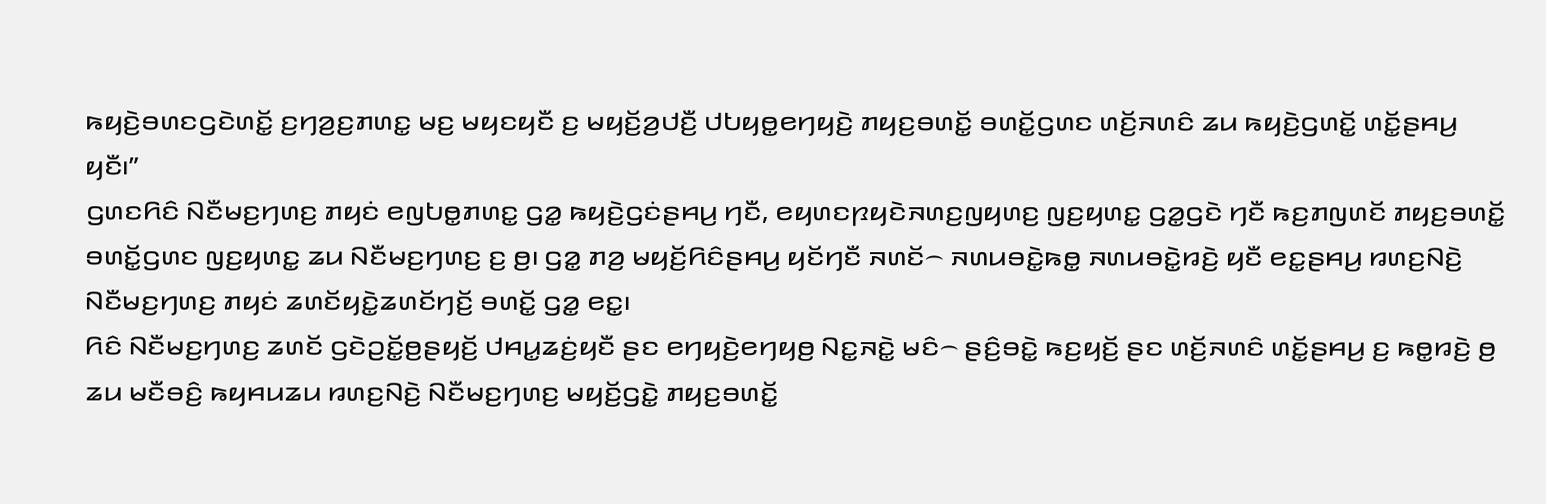ꤒꤟꤢꤧ꤬ꤋꤛꤢꤞꤢꤧꤛꤢꤩ꤭ ꤢ꤬ꤚꤤ꤬ꤢ꤬ꤊꤛꤢ꤭ ꤗꤢ꤬ ꤗꤟꤢꤟꤢꤪ ꤢ꤬ ꤗꤟꤢꤩ꤬ꤤ꤬ꤓꤢꤪ꤬ ꤓꤝꤟꤥ꤭ꤕꤚꤟꤢꤧ꤬ ꤊꤟꤢ꤬ꤋꤛꤢꤩ꤭ ꤋꤛꤢꤩ꤭ꤞꤛꤢ ꤛꤢꤩ꤬ꤏꤛꤢꤨ ꤘꤣ ꤒꤟꤢꤧ꤬ꤞꤛꤢꤩ꤭ ꤛꤢꤩ꤭ꤔꤌꤣ꤬ ꤟꤢꤪ꤯”
ꤞꤛꤢꤖꤢꤨ ꤡꤢꤪꤗꤢ꤬ꤚꤛꤢ꤬ ꤊꤟꤢꤦ ꤕꤜꤝꤥ꤭ꤊꤛꤢ꤭ ꤞꤤ꤭ ꤒꤟꤢꤧ꤬ꤞꤢꤦꤔꤌꤣ꤬ ꤚꤢꤪ, ꤕꤟꤛꤢꤐꤟꤢꤧꤏꤛꤢ꤬ꤜꤟꤛꤢ꤬ ꤜꤢ꤬ꤟꤛꤢ꤭ ꤞꤤ꤭ꤞꤢꤧ ꤚꤢꤪ ꤒꤢ꤬ꤊꤜꤛꤢꤩ ꤊꤟꤢ꤬ꤋꤛꤢꤩ꤭ ꤋꤛꤢꤩ꤭ꤞꤛꤢ ꤜꤢ꤬ꤟꤛꤢ꤭ ꤘꤣ ꤡꤢꤪꤗꤢ꤬ꤚꤛꤢ꤬ ꤢ꤬ ꤥ꤬꤯ ꤞꤤ꤭ ꤊꤤ꤬ ꤗꤟꤢꤩ꤬ꤖꤢꤨꤔꤌꤣ꤬ ꤟꤢꤩꤚꤢꤪ ꤏꤛꤢꤩ꤮ ꤏꤛꤣꤋꤢꤧ꤭ꤒꤥ꤭ ꤏꤛꤣꤋꤢꤧ꤭ꤙꤢꤧ꤬ ꤟꤢꤪ ꤕꤢ꤭ꤔꤌꤣ꤬ ꤙꤛꤢ꤬ꤡꤢꤧ꤬ ꤡꤢꤪꤗꤢ꤬ꤚꤛꤢ꤬ ꤊꤟꤢꤦ ꤘꤛꤢꤩꤟꤢꤧ꤭ꤘꤛꤢꤩꤚꤢꤩ꤬ ꤋꤛꤢꤩ꤭ ꤞꤤ꤭ ꤕꤢ꤭꤯
ꤖꤢꤨ ꤡꤢꤪꤗꤢ꤬ꤚꤛꤢ꤬ ꤘꤛꤢꤩ ꤞꤢꤧꤑꤢꤩ꤭ꤥ꤬ꤔꤟꤢꤩ꤬ ꤓꤌꤣ꤭ꤘꤢꤦ꤬ꤟꤢꤪ ꤔꤢ ꤕꤚꤟꤢꤧ꤬ꤕꤚꤟꤥ꤬ ꤡꤢ꤭ꤏꤢꤧ꤭ ꤗꤢꤨ꤮ ꤔꤢꤨ꤬ꤋꤢꤧ꤭ ꤒꤢ꤬ꤟꤢꤩ꤬ ꤔꤢ ꤛꤢꤩ꤬ꤏꤛꤢꤨ ꤛꤢꤩ꤭ꤔꤌꤣ꤬ ꤢ꤬ ꤒꤥ꤭ꤙꤢꤧ꤬ ꤥ꤬ ꤘꤣ ꤗꤢꤪꤋꤢꤨ꤬ ꤒꤟꤌꤣꤘꤣ ꤙꤛꤢ꤬ꤡꤢꤧ꤬ ꤡꤢꤪꤗꤢ꤬ꤚꤛꤢ꤬ ꤗꤟꤢꤩ꤬ꤞꤢꤧ꤭ ꤊꤟꤢ꤬ꤋꤛꤢꤩ꤭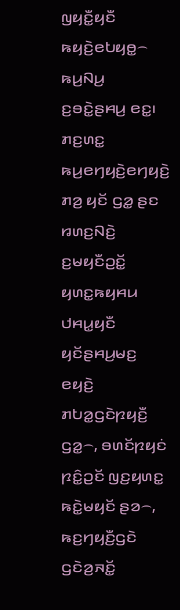ꤜꤟꤢꤪ꤭ꤟꤢꤪ ꤒꤟꤢꤧ꤬ꤕꤝꤟꤥ꤭꤮ ꤒꤣ꤬ꤡꤣ꤬ ꤢ꤬ꤋꤢꤧ꤭ꤔꤌꤣ꤬ ꤕꤢ꤭꤯
ꤊꤢ꤬ꤛꤢ꤭ ꤒꤣ꤬ꤕꤚꤟꤢꤧ꤬ꤕꤚꤟꤢꤧ꤬ ꤊꤤ꤬ ꤟꤢꤩ ꤞꤤ꤭ ꤔꤢ ꤙꤛꤢ꤬ꤡꤢꤧ꤬ ꤢ꤬ꤗꤟꤢꤪꤑꤢꤩ꤭ ꤟꤛꤢ꤭ꤒꤟꤌꤣ ꤓꤌꤣ꤭ꤟꤢꤪ ꤟꤢꤩꤔꤌꤣ꤬ꤗꤢ꤬ ꤕꤟꤢꤧ꤬ ꤊꤝꤤ꤭ꤞꤢꤧꤐꤟꤢꤪ꤬ ꤞꤤ꤭꤮, ꤋꤛꤢꤩꤐꤟꤢꤦ ꤐꤢꤨ꤭ꤑꤢꤩ ꤜꤢ꤬ꤟꤛꤢ꤭ ꤒꤢꤧ꤭ꤗꤟꤢꤩ ꤔꤤ꤮, ꤒꤢ꤬ꤚꤟꤢꤪ꤬ꤞꤢꤧ ꤞꤢꤧꤤ꤬ꤏꤢꤩ꤭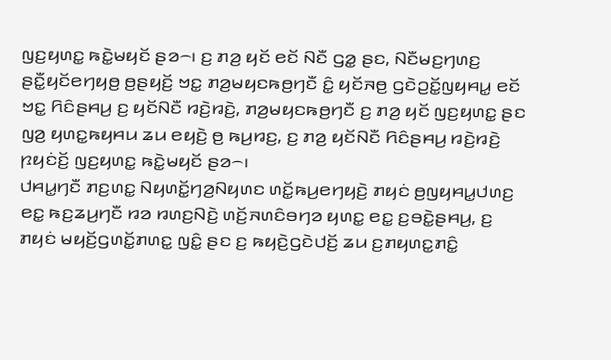ꤜꤢ꤬ꤟꤛꤢ꤭ ꤒꤢꤧ꤭ꤗꤟꤢꤩ ꤔꤤ꤮꤯ ꤢ꤬ ꤊꤤ꤬ ꤟꤢꤩ ꤕꤢꤩ ꤡꤢꤪ ꤞꤤ꤭ ꤔꤢ, ꤡꤢꤪꤗꤢ꤬ꤚꤛꤢ꤬ ꤔꤢꤪ꤭ꤟꤢꤩꤕꤚꤟꤥ꤬ ꤥ꤬ꤔꤟꤢꤩ꤬ ꤠꤢ꤭ ꤊꤤ꤬ꤗꤟꤢꤒꤥ꤬ꤚꤢꤪ ꤢꤨ꤭ ꤟꤢꤩꤏꤥ꤬ ꤞꤢꤧꤑꤢꤩ꤭ꤜꤟꤌꤣ꤭ ꤕꤢꤩ ꤠꤢ꤭ ꤖꤢꤨꤔꤌꤣ꤬ ꤢ꤬ ꤟꤢꤩꤡꤢꤪ ꤙꤢꤧ꤬ꤙꤢꤧ꤬, ꤊꤤ꤬ꤗꤟꤢꤒꤥ꤬ꤚꤢꤪ ꤢ꤬ ꤊꤤ꤬ ꤟꤢꤩ ꤜꤢ꤬ꤟꤛꤢ꤭ ꤔꤢ ꤜꤤ꤬ ꤟꤛꤢ꤭ꤒꤟꤌꤣ ꤘꤣ ꤕꤟꤢꤧ꤬ ꤥ꤬ ꤒꤣ꤬ꤙꤢ꤬, ꤢ꤬ ꤊꤤ꤬ ꤟꤢꤩꤡꤢꤪ ꤖꤢꤨꤔꤌꤣ꤬ ꤙꤢꤧ꤬ꤙꤢꤧ꤬ ꤐꤟꤢꤦꤢꤩ꤬ ꤜꤢ꤬ꤟꤛꤢ꤭ ꤒꤢꤧ꤭ꤗꤟꤢꤩ ꤔꤤ꤮꤯
ꤓꤌꤣ꤭ꤚꤢꤪ ꤊꤢ꤬ꤛꤢ꤭ ꤡꤟꤛꤢꤩ꤭ꤚꤤ꤬ꤡꤟꤛꤢ ꤛꤢꤩ꤭ꤒꤣ꤬ꤕꤚꤟꤢꤧ꤬ ꤊꤟꤢꤦ ꤥ꤬ꤜꤟꤌꤣ꤭ꤓꤛꤢ꤬ ꤕꤢ꤭ ꤒꤢ꤬ꤘꤣ꤬ꤚꤢꤪ ꤙꤤ ꤙꤛꤢ꤬ꤡꤢꤧ꤬ ꤛꤢꤩ꤬ꤏꤛꤢꤨꤋꤚꤤ ꤟꤛꤢ꤭ ꤕꤢ꤭ ꤢ꤬ꤋꤢꤧ꤭ꤔꤌꤣ꤬, ꤢ꤬ ꤊꤟꤢꤦ ꤗꤟꤢꤩ꤬ꤞꤛꤢꤩ꤭ꤊꤛꤢ꤭ ꤜꤢꤨ꤭ ꤔꤢ ꤢ꤬ ꤒꤟꤢꤧ꤬ꤞꤢꤧꤓꤢꤩ꤬ ꤘꤣ ꤢ꤬ꤊꤟꤛꤢ꤭ꤊꤢꤨ꤭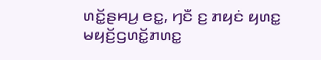ꤛꤢꤩ꤭ꤔꤌꤣ꤬ ꤕꤢ꤭, ꤚꤢꤪ ꤢ꤬ ꤊꤟꤢꤦ ꤟꤛꤢ꤭ ꤗꤟꤢꤩ꤬ꤞꤛꤢꤩ꤭ꤊꤛꤢ꤭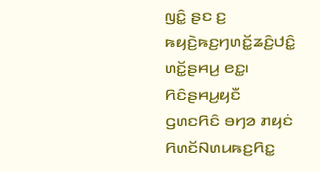ꤜꤢꤨ꤭ ꤔꤢ ꤢ꤬ ꤒꤟꤢꤧ꤬ꤒꤢ꤬ꤚꤛꤢꤩ꤭ꤘꤢꤨ꤬ꤓꤢꤨ꤭ ꤛꤢꤩ꤭ꤔꤌꤣ꤬ ꤕꤢ꤭꤯
ꤖꤢꤨꤔꤌꤣ꤬ꤟꤢꤪ ꤞꤛꤢꤖꤢꤨ ꤋꤚꤤ ꤊꤟꤢꤦ ꤖꤛꤢꤩꤡꤛꤣꤒꤢ꤬ꤖꤢ꤭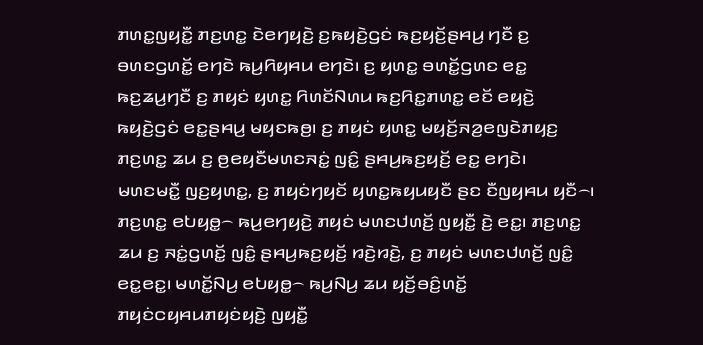ꤊꤛꤢ꤭ꤜꤟꤢꤪ꤭ ꤊꤢ꤬ꤛꤢ꤭ ꤢꤧꤕꤚꤟꤢꤧ꤬ ꤢ꤬ꤒꤟꤢꤧ꤬ꤞꤢꤦ ꤒꤢ꤬ꤟꤢꤩ꤬ꤔꤌꤣ꤬ ꤚꤢꤪ ꤢ꤬ ꤋꤛꤢꤞꤛꤢꤩ꤭ ꤕꤚꤢꤧ ꤒꤣ꤬ꤖꤟꤌꤣ ꤕꤚꤢꤧ꤯ ꤢ꤬ ꤟꤛꤢ꤭ ꤋꤛꤢꤩ꤭ꤞꤛꤢ ꤕꤢ꤭ ꤒꤢ꤬ꤘꤣ꤬ꤚꤢꤪ ꤢ꤬ ꤊꤟꤢꤦ ꤟꤛꤢ꤭ ꤖꤛꤢꤩꤡꤛꤣ ꤒꤢ꤬ꤖꤢ꤭ꤊꤛꤢ꤭ ꤕꤢꤩ ꤕꤟꤢꤧ꤬ ꤒꤟꤢꤧ꤬ꤞꤢꤦ ꤕꤢ꤭ꤔꤌꤣ꤬ ꤗꤟꤢꤒꤥ꤬꤯ ꤢ꤬ ꤊꤟꤢꤦ ꤟꤛꤢ꤭ ꤗꤟꤢꤩ꤬ꤏꤤ꤬ꤕꤜꤢꤧꤊꤟꤢ꤬ ꤊꤢ꤬ꤛꤢ꤭ ꤘꤣ ꤢ꤬ ꤥ꤬ꤕꤟꤢꤪꤗꤛꤢꤏꤢꤦ꤭ ꤜꤢꤨ꤭ ꤔꤌꤣ꤬ꤒꤢ꤬ꤟꤢꤩ꤬ ꤕꤢ꤭ ꤕꤚꤢꤧ꤯
ꤗꤛꤢꤗꤢꤪ꤭ ꤜꤢ꤬ꤟꤛꤢ꤭, ꤢ꤬ ꤊꤟꤢꤦꤚꤟꤢꤩ ꤟꤛꤢ꤭ꤒꤟꤣꤟꤢꤪ ꤔꤢ ꤢꤪꤜꤟꤌꤣ ꤟꤢꤪ꤮꤯ ꤊꤢ꤬ꤛꤢ꤭ ꤕꤝꤟꤥ꤭꤮ ꤒꤣ꤬ꤕꤚꤟꤢꤧ꤬ ꤊꤟꤢꤦ ꤗꤛꤢꤓꤛꤢꤩ꤬ ꤜꤟꤢꤪ꤭ ꤢꤧ꤬ ꤕꤢ꤭꤯ ꤊꤢ꤬ꤛꤢ꤭ ꤘꤣ ꤢ꤬ ꤏꤢꤦ꤭ꤞꤛꤢꤩ꤭ ꤜꤢꤨ꤭ ꤔꤌꤣ꤬ꤒꤢ꤬ꤟꤢꤩ꤬ ꤙꤢꤧ꤬ꤙꤢꤧ꤬, ꤢ꤬ ꤊꤟꤢꤦ ꤗꤛꤢꤓꤛꤢꤩ꤬ ꤜꤢꤨ꤭ ꤕꤢ꤭ꤕꤢ꤭꤯ ꤗꤛꤢꤩ꤭ꤡꤣ꤬ ꤕꤝꤟꤥ꤭꤮ ꤒꤣ꤬ꤡꤣ꤬ ꤘꤣ ꤟꤢꤩ꤬ꤋꤢꤨ꤬ꤛꤢꤩ꤭ ꤊꤟꤢꤦꤍꤟꤌꤣꤊꤟꤢꤦꤟꤢꤧ꤬ ꤜꤟꤢꤪ꤭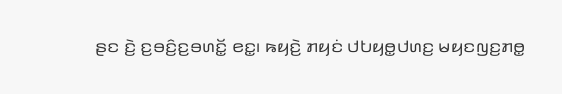ꤔꤢ ꤢꤧ꤬ ꤢ꤬ꤋꤢꤨ꤬ꤢ꤬ꤋꤛꤢꤩ꤭ ꤕꤢ꤭꤯ ꤒꤟꤢꤧ꤬ ꤊꤟꤢꤦ ꤓꤝꤟꤥ꤭ꤓꤛꤢ꤬ ꤗꤟꤢꤜꤢ꤬ꤊꤥ꤭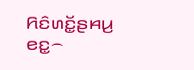ꤖꤢꤨꤛꤢꤩ꤭ꤔꤌꤣ꤬ ꤕꤢ꤭꤮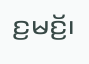ꤢ꤬ꤗꤢꤩ꤬꤯